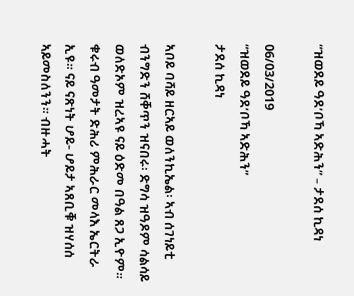“ዝወደይ ዓደ’ቦኻ ኣድሕን” – ታደሰ ኪዳነ

06/03/2019
“ዝወደይ ዓደ’ቦኻ ኣድሕን”
ታደሰ ኪዳነ

ኣቦይ ባሻይ ዘርኣይ ወለንኪኤል፡ ኣብ ሰገነይቲ ብንግድን ሸቐጥን ዝናበሩ፡ ድግሳ ዝዓዶም ሳልሳይ ወለድኦም ዝረኣዩ ናይ ዕድመ በዓል ጸጋ ኢዮም። ቁሩብ ዓመታት ድሕሪ ምሕራር መላእ ኤርትራ ኢዩ። ናይ ናጽነት ሆይ- ሆይታ ኣጸቢቑ ዝሃሰሰ ኣይመስለንን። ብዙሓት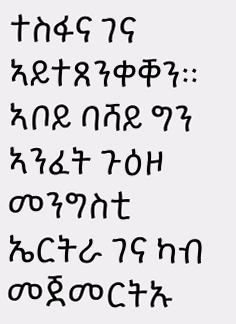ተስፋና ገና ኣይተጸንቀቐን። ኣቦይ ባሻይ ግን ኣንፈት ጉዕዞ መንግስቲ ኤርትራ ገና ካብ መጀመርትኡ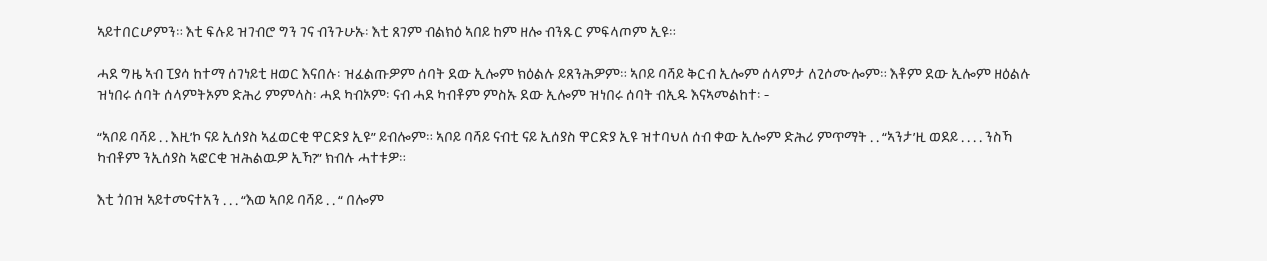ኣይተበርሆምን። እቲ ፍሉይ ዝገብሮ ግን ገና ብንጉሁኡ፡ እቲ ጸገም ብልክዕ ኣበይ ከም ዘሎ ብንጹር ምፍላጦም ኢዩ።

ሓደ ግዜ ኣብ ፒያሳ ከተማ ሰገነይቲ ዘወር እናበሉ፡ ዝፈልጡዎም ሰባት ደው ኢሎም ክዕልሉ ይጸንሕዎም። ኣቦይ ባሻይ ቅርብ ኢሎም ሰላምታ ለጊሶሙሎም። እቶም ደው ኢሎም ዘዕልሉ ዝነበሩ ሰባት ሰላምትኦም ድሕሪ ምምላስ፡ ሓደ ካብኦም፡ ናብ ሓደ ካብቶም ምስኡ ደው ኢሎም ዝነበሩ ሰባት ብኢዱ እናኣመልከተ፡ -

“ኣቦይ ባሻይ . . እዚ’ኮ ናይ ኢሰያስ ኣፈወርቂ ዋርድያ ኢዩ” ይብሎም። ኣቦይ ባሻይ ናብቲ ናይ ኢሰያስ ዋርድያ ኢዩ ዝተባህለ ሰብ ቀው ኢሎም ድሕሪ ምጥማት . . “ኣንታ’ዚ ወደይ . . . . ንስኻ ካብቶም ንኢሰያስ ኣፎርቂ ዝሕልዉዎ ኢኻ?” ክብሉ ሓተቱዎ።

እቲ ጎበዝ ኣይተመናተአን . . . “እወ ኣቦይ ባሻይ . . “ በሎም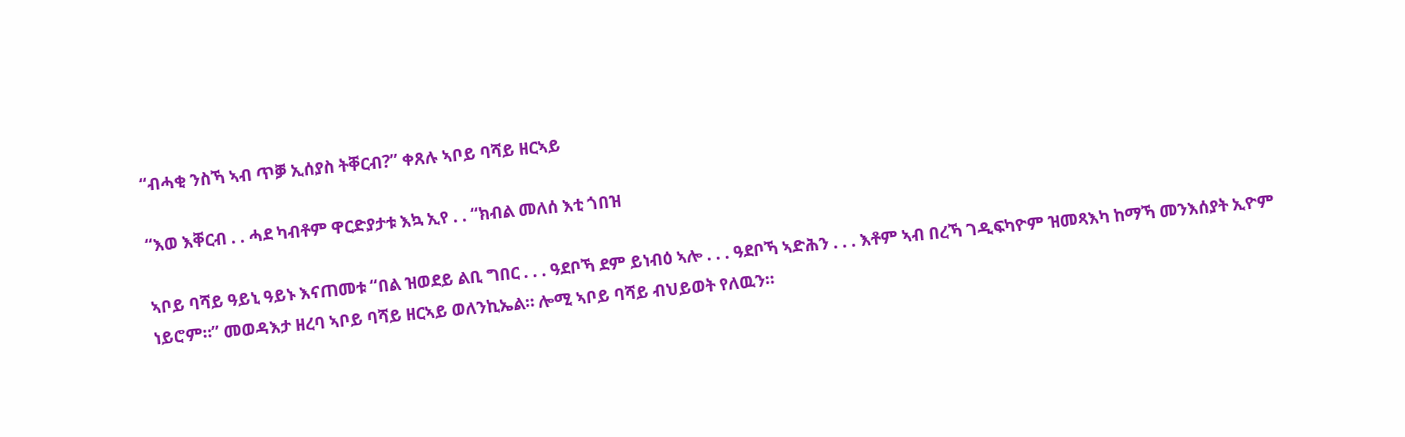“ብሓቂ ንስኻ ኣብ ጥቓ ኢሰያስ ትቐርብ?” ቀጸሉ ኣቦይ ባሻይ ዘርኣይ

“እወ እቐርብ . . ሓደ ካብቶም ዋርድያታቱ እኳ ኢየ . . “ክብል መለሰ እቲ ጎበዝ

ኣቦይ ባሻይ ዓይኒ ዓይኑ እናጠመቱ “በል ዝወደይ ልቢ ግበር . . . ዓደቦኻ ደም ይነብዕ ኣሎ . . . ዓደቦኻ ኣድሕን . . . እቶም ኣብ በረኻ ገዲፍካዮም ዝመጻእካ ከማኻ መንእሰያት ኢዮም ነይሮም።” መወዳእታ ዘረባ ኣቦይ ባሻይ ዘርኣይ ወለንኪኤል። ሎሚ ኣቦይ ባሻይ ብህይወት የለዉን።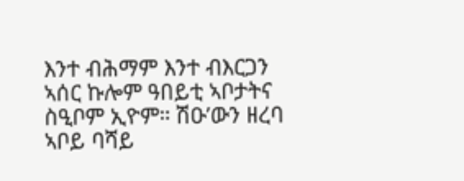እንተ ብሕማም እንተ ብእርጋን ኣሰር ኩሎም ዓበይቲ ኣቦታትና ስዒቦም ኢዮም። ሽዑ’ውን ዘረባ ኣቦይ ባሻይ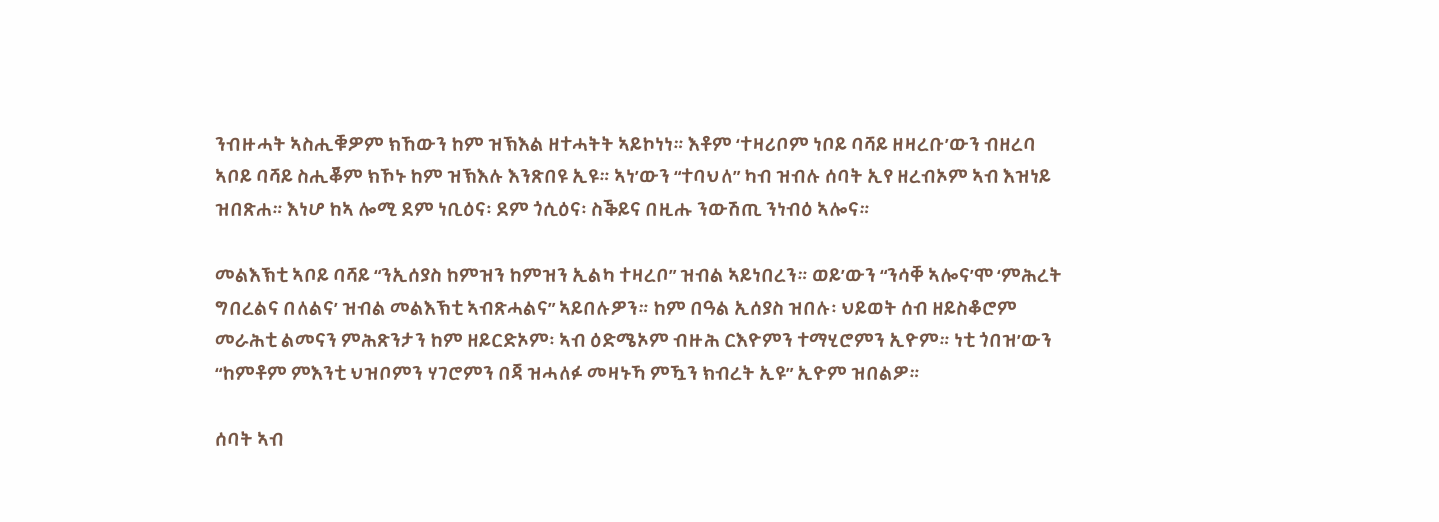ንብዙሓት ኣስሒቑዎም ክኸውን ከም ዝኽእል ዘተሓትት ኣይኮነነ። እቶም ‘ተዛሪቦም ነቦይ ባሻይ ዘዛረቡ’ውን ብዘረባ ኣቦይ ባሻይ ስሒቖም ክኾኑ ከም ዝኽእሉ እንጽበዩ ኢዩ። ኣነ’ውን “ተባህለ” ካብ ዝብሉ ሰባት ኢየ ዘረብኦም ኣብ እዝነይ ዝበጽሐ። እነሆ ከኣ ሎሚ ደም ነቢዕና፡ ደም ጎሲዕና፡ ስቕይና በዚሑ ንውሽጢ ንነብዕ ኣሎና።

መልእኽቲ ኣቦይ ባሻይ “ንኢሰያስ ከምዝን ከምዝን ኢልካ ተዛረቦ” ዝብል ኣይነበረን። ወይ’ውን “ንሳቐ ኣሎና’ሞ ‘ምሕረት ግበረልና በለልና’ ዝብል መልእኽቲ ኣብጽሓልና” ኣይበሉዎን። ከም በዓል ኢሰያስ ዝበሉ፡ ህይወት ሰብ ዘይስቆሮም መራሕቲ ልመናን ምሕጽንታን ከም ዘይርድኦም፡ ኣብ ዕድሜኦም ብዙሕ ርእዮምን ተማሂሮምን ኢዮም። ነቲ ጎበዝ’ውን “ከምቶም ምእንቲ ህዝቦምን ሃገሮምን በጃ ዝሓለፉ መዛኑኻ ምዃን ክብረት ኢዩ” ኢዮም ዝበልዎ።

ሰባት ኣብ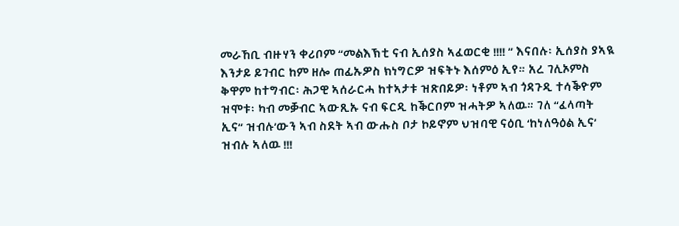መራኸቢ ብዙሃን ቀሪቦም “መልእኽቲ ናብ ኢሰያስ ኣፈወርቂ !!!! ” እናበሉ፡ ኢሰያስ ያኣዪ እንታይ ይገብር ከም ዘሎ ጠፊኡዎስ ክነግርዎ ዝፍትኑ እሰምዕ ኢየ። አረ ገሊኦምስ ቅዋም ከተግብር፡ ሕጋዊ ኣሰራርሓ ከተኣታቱ ዝጽበይዎ፡ ነቶም ኣብ ጎዳጉዲ ተሳቕዮም ዝሞቱ፡ ካብ መቓብር ኣውጺኡ ናብ ፍርዲ ከቕርቦም ዝሓትዎ ኣለዉ። ገለ “ፈላጣት ኢና” ዝብሉ’ውን ኣብ ስደት ኣብ ውሑስ ቦታ ኮይኖም ህዝባዊ ናዕቢ ‘ከነለዓዕል ኢና’ ዝብሉ ኣለዉ !!!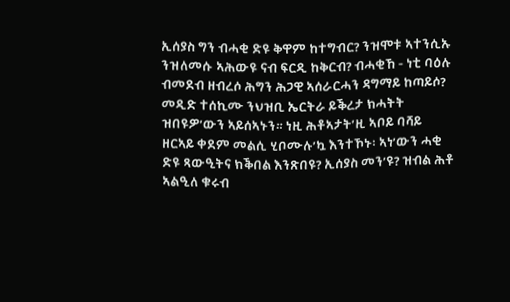ኢሰያስ ግን ብሓቂ ድዩ ቅዋም ከተግብር? ንዝሞቱ ኣተንሲኡ ንዝለመሱ ኣሕውዩ ናብ ፍርዲ ከቅርብ? ብሓቂኸ - ነቲ ባዕሉ ብመደብ ዘብረሶ ሕግን ሕጋዊ ኣሰራርሓን ዳግማይ ከጣይሶ? መዲድ ተሰኪሙ ንህዝቢ ኤርትራ ይቕረታ ክሓትት ዝበዩዎ’ውን ኣይሰኣኑን። ነዚ ሕቶኣታት’ዚ ኣቦይ ባሻይ ዘርኣይ ቀደም መልሲ ሂቦሙሉ’ኳ እንተኾኑ፡ ኣነ’ውን ሓቂ ድዩ ጻውዒትና ክቕበል እንጽበዩ? ኢሰያስ መን’ዩ? ዝብል ሕቶ ኣልዒለ ቁሩብ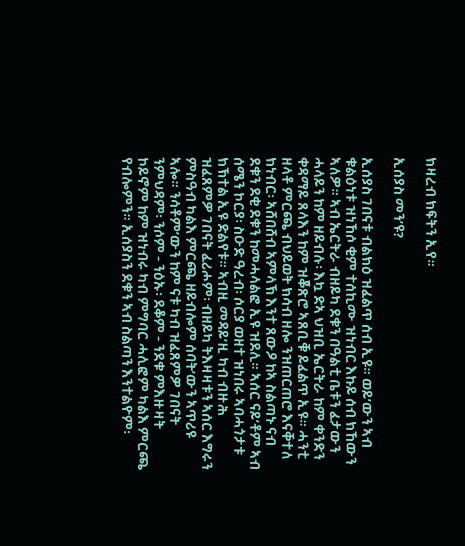ክዛረብ ክፍትን ኢየ።

ኢሰያስ መን’ዩ?

ኢሰያስ ገበናቱ ብልክዕ ዝፈልጥ ሰብ ኢዩ። ወይ’ውን ኣብ ቁልዕነቱ ዝነኸሶ ቂም ተሰኪሙ ዝነብር እኩይ ሰብ ክኸውን ኣለዎ። ኣብ ኤርትራ ብዘይካ ደቁን በዓልቲ ቤቱን ፈታውን ሓላይን ከም ዘይብሉ፡ እኳ ድኣ ህዝቢ ኤርትራ ከም ቀንድን ቀዳማይ ጸላእን ከም ዝቖጽሮ ኣጸቢቑ ይፈልጥ ኢዩ። ሓንቲ ዘላቶ ምርጫ ብህይወት ክሳብ ዘሎ ንዝጠርጠሮ እናቐተለ
ክነብር፡ ኣሸበሸብ ኣምላኽ እንተ ጸውዖ ከኣ ስልጣኑ ናብ ደቁን ደቂ ደቁን ከመሓላልፎ ኢዩ ዝደሊ። ኣሰር ናይ’ቶም ኣብ ሰሜን ኮርያ፡ ስዑድ ዓረብ፡ ሶርያ ወዘተ ዝነበሩ ኣባሓጎታቱ ክኽተል ኢዩ ድልየቱ። ኣብዚ መዳይ’ዚ ካብ ብዙሕ ዝፈጸምዎ ገበናት ፈሪሖም፡ ብዘይካ ትእዛዛቱን ኣሰር እግሩን ምስዓብ ካልእ ምርጫ ዘይብሎም ሰባት’ውን ኣጥሪዩ ኣሎ። ንሳቶም’ውን ከም ናቱ ካብ ዝፈጸምዎ ገበናት ንምህዳም፡ ንሶም - ንዕኡ፡ ደቆም - ንደቁ ምእዙዛት ኮይኖም ከም ዝነብሩ ካብ ምግባር ሓሊፎም ካልእ ምርጫ የብሎምን። ኢሰያስን ደቁን ኣብ ስልጣን እንተልዮም፡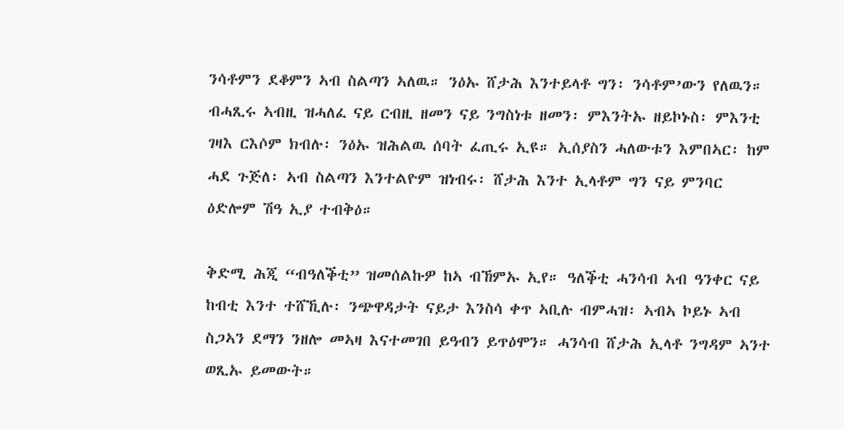ንሳቶምን ደቆምን ኣብ ስልጣን ኣለዉ። ንዕኡ ሸታሕ እንተይላቶ ግን፡ ንሳቶም’ውን የለዉን። ብሓጺሩ ኣብዚ ዝሓለፈ ናይ ርብዚ ዘመን ናይ ንግስነቱ ዘመን፡ ምእንትኡ ዘይኮኑስ፡ ምእንቲ ገዛእ ርእሶም ክብሉ፡ ንዕኡ ዝሕልዉ ሰባት ፈጢሩ ኢዩ። ኢሰያስን ሓለውቱን እምበኣር፡ ከም ሓደ ጉጅለ፡ ኣብ ስልጣን እንተልዮም ዝነብሩ፡ ሸታሕ እንተ ኢላቶም ግን ናይ ምንባር ዕድሎም ሽዓ ኢያ ተብቅዕ።

ቅድሚ ሕጂ “ብዓለቕቲ” ዝመሰልኩዎ ከኣ ብኸምኡ ኢየ። ዓለቕቲ ሓንሳብ ኣብ ዓንቀር ናይ ከብቲ እንተ ተሸኺሉ፡ ንጭዋዳታት ናይታ እንስሳ ቀጥ ኣቢሉ ብምሓዝ፡ ኣብኣ ኮይኑ ኣብ ስጋኣን ደማን ንዘሎ መኣዛ እናተመገበ ይዓብን ይጥዕሞን። ሓንሳብ ሸታሕ ኢላቶ ንግዳም ኣንተ ወጺኡ ይመውት።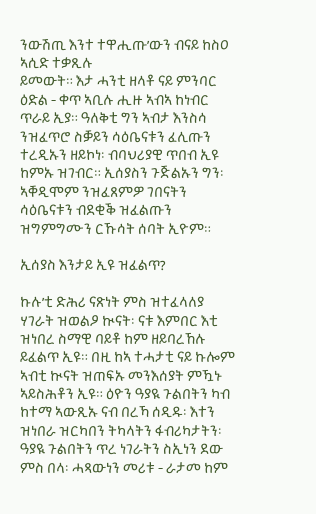ንውሽጢ እንተ ተዋሒጡ’ውን ብናይ ከስዐ ኣሲድ ተቃጺሉ
ይመውት። እታ ሓንቲ ዘላቶ ናይ ምንባር ዕድል - ቀጥ ኣቢሉ ሒዙ ኣብኣ ከነብር ጥራይ ኢያ። ዓለቅቲ ግን ኣብታ እንስሳ ንዝፈጥሮ ስቓይን ሳዕቤናቱን ፈሊጡን ተረዲኡን ዘይኮነ፡ ብባህሪያዊ ጥበብ ኢዩ ከምኡ ዝገብር። ኢሰያስን ጉጅልኡን ግን፡ ኣቐዲሞም ንዝፈጸምዎ ገበናትን ሳዕቤናቱን ብደቂቕ ዝፈልጡን ዝግምግሙን ርኹሳት ሰባት ኢዮም።

ኢሰያስ እንታይ ኢዩ ዝፈልጥ?

ኩሉ’ቲ ድሕሪ ናጽነት ምስ ዝተፈላለያ ሃገራት ዝወልዖ ኲናት፡ ናቱ እምበር እቲ ዝነበረ ስማዊ ባይቶ ከም ዘይባረኸሉ ይፈልጥ ኢዩ። በዚ ከኣ ተሓታቲ ናይ ኩሎም ኣብቲ ኲናት ዝጠፍኡ መንእሰያት ምዃኑ ኣይስሕቶን ኢዩ። ዕዮን ዓያዪ ጉልበትን ካብ ከተማ ኣውጺኡ ናብ በረኻ ሰዲዱ፡ እተን ዝነበራ ዝርካበን ትካላትን ፋብሪካታትን፡ ዓያዪ ጉልበትን ጥረ ነገራትን ስኢነን ደው ምስ በላ፡ ሓጻውነን መሪቱ - ራታመ ከም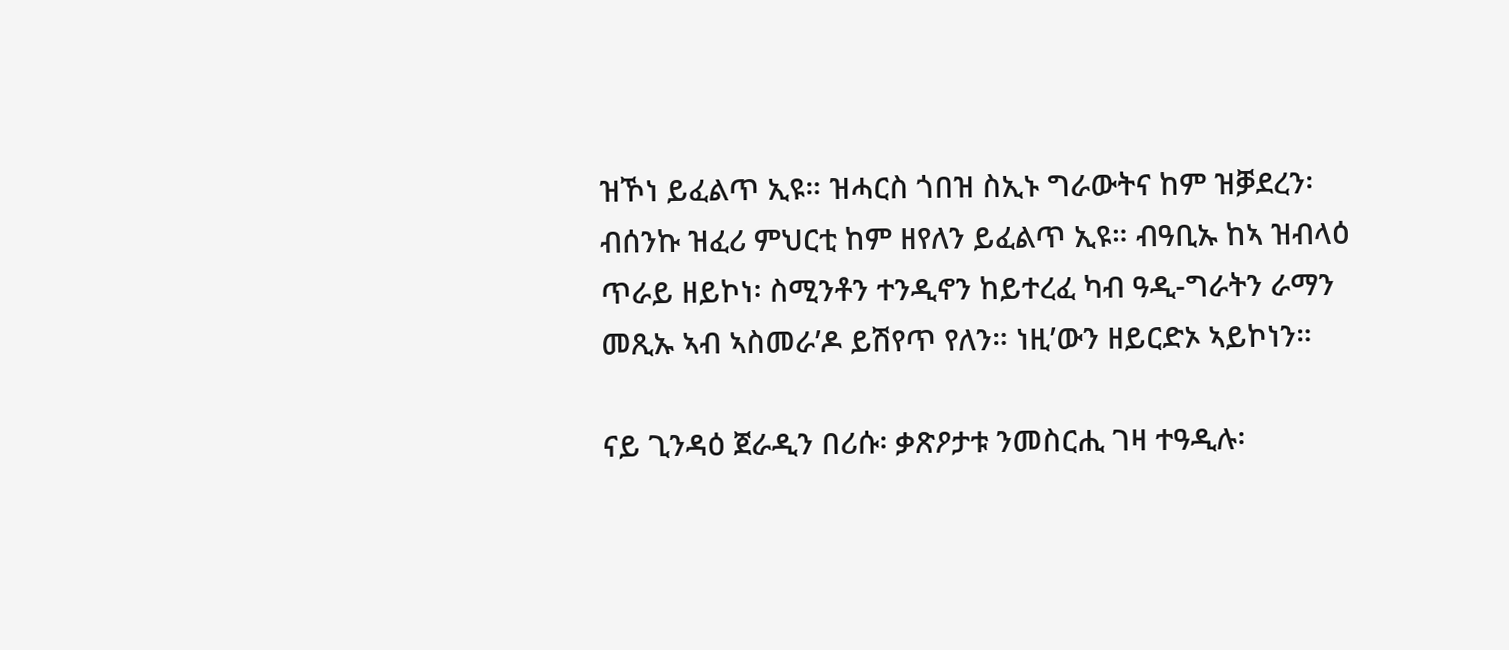ዝኾነ ይፈልጥ ኢዩ። ዝሓርስ ጎበዝ ስኢኑ ግራውትና ከም ዝቓደረን፡ ብሰንኩ ዝፈሪ ምህርቲ ከም ዘየለን ይፈልጥ ኢዩ። ብዓቢኡ ከኣ ዝብላዕ ጥራይ ዘይኮነ፡ ስሚንቶን ተንዲኖን ከይተረፈ ካብ ዓዲ-ግራትን ራማን መጺኡ ኣብ ኣስመራ’ዶ ይሽየጥ የለን። ነዚ’ውን ዘይርድኦ ኣይኮነን።

ናይ ጊንዳዕ ጀራዲን በሪሱ፡ ቃጽዖታቱ ንመስርሒ ገዛ ተዓዲሉ፡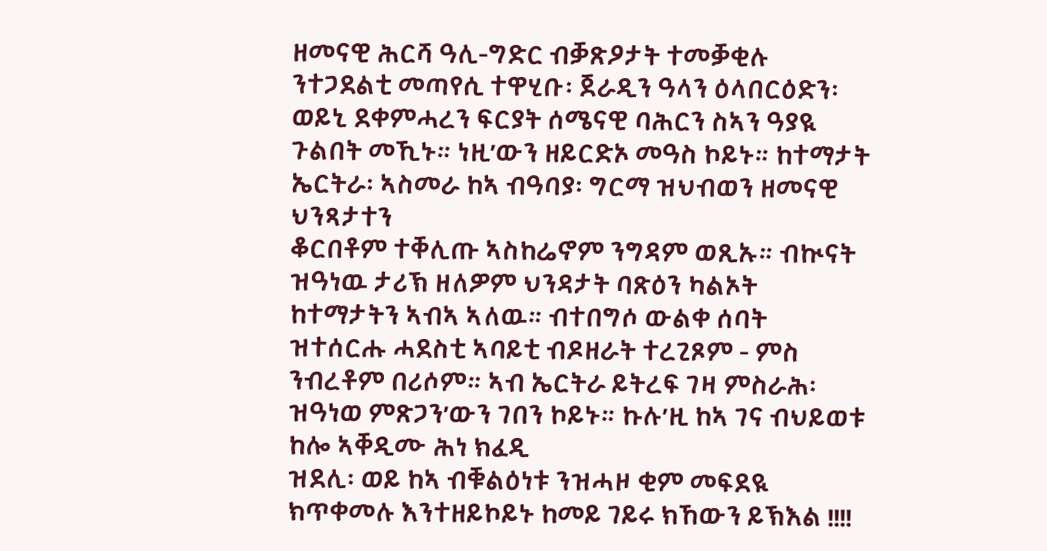ዘመናዊ ሕርሻ ዓሊ-ግድር ብቓጽዖታት ተመቓቂሉ ንተጋደልቲ መጣየሲ ተዋሂቡ፡ ጀራዲን ዓላን ዕላበርዕድን፡ ወይኒ ደቀምሓረን ፍርያት ሰሜናዊ ባሕርን ስኣን ዓያዪ ጉልበት መኺኑ። ነዚ’ውን ዘይርድኦ መዓስ ኮይኑ። ከተማታት ኤርትራ፡ ኣስመራ ከኣ ብዓባያ፡ ግርማ ዝህብወን ዘመናዊ ህንጻታተን
ቆርበቶም ተቐሊጡ ኣስከሬኖም ንግዳም ወጺኡ። ብኲናት ዝዓነዉ ታሪኽ ዘለዎም ህንዳታት ባጽዕን ካልኦት ከተማታትን ኣብኣ ኣለዉ። ብተበግሶ ውልቀ ሰባት ዝተሰርሑ ሓደስቲ ኣባይቲ ብዶዘራት ተረጊጾም - ምስ ንብረቶም በሪሶም። ኣብ ኤርትራ ይትረፍ ገዛ ምስራሕ፡ ዝዓነወ ምጽጋን’ውን ገበን ኮይኑ። ኩሉ’ዚ ከኣ ገና ብህይወቱ ከሎ ኣቐዲሙ ሕነ ክፈዲ
ዝደሊ፡ ወይ ከኣ ብቑልዕነቱ ንዝሓዞ ቂም መፍደዪ ክጥቀመሉ እንተዘይኮይኑ ከመይ ገይሩ ክኸውን ይኽእል !!!!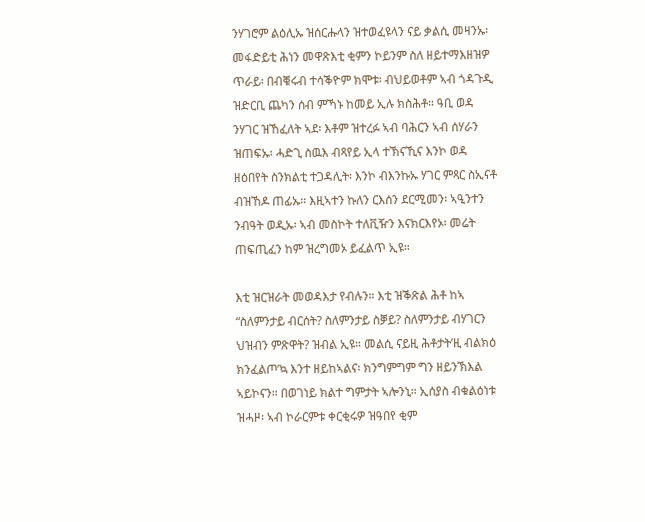ንሃገሮም ልዕሊኡ ዝሰርሑላን ዝተወፈዩላን ናይ ቃልሲ መዛንኡ፡ መፋድይቲ ሕነን መዋጽእቲ ቂምን ኮይንም ስለ ዘይተማእዘዝዎ ጥራይ፡ በብቑሩብ ተሳቕዮም ክሞቱ፡ ብህይወቶም ኣብ ጎዳጉዲ ዝድርቢ ጨካን ሰብ ምኻኑ ከመይ ኢሉ ክስሕቶ። ዓቢ ወዳ ንሃገር ዝኸፈለት ኣደ፡ እቶም ዝተረፉ ኣብ ባሕርን ኣብ ሰሃራን ዝጠፍኡ፡ ሓድጊ ስዉእ ብጻየይ ኢላ ተኽናኺና እንኮ ወዳ ዘዕበየት ስንክልቲ ተጋዳሊት፡ እንኮ ብእንኩኡ ሃገር ምጻር ስኢናቶ ብዝኸዶ ጠፊኡ። እዚኣተን ኩለን ርእሰን ደርሚመን፡ ኣዒንተን ንብዓት ወዲኡ፡ ኣብ መስኮት ተለቪዥን እናክርእየኦ፡ መሬት ጠፍጢፈን ከም ዝረግመኦ ይፈልጥ ኢዩ።

እቲ ዝርዝራት መወዳእታ የብሉን። እቲ ዝቕጽል ሕቶ ከኣ “ስለምንታይ ብርሰት? ስለምንታይ ስቓይ? ስለምንታይ ብሃገርን ህዝብን ምጽዋት? ዝብል ኢዩ። መልሲ ናይዚ ሕቶታት’ዚ ብልክዕ ክንፈልጦ’ኳ እንተ ዘይከኣልና፡ ክንግምግም ግን ዘይንኽእል ኣይኮናን። በወገነይ ክልተ ግምታት ኣሎንኒ። ኢሰያስ ብቁልዕነቱ ዝሓዞ፡ ኣብ ኮራርምቱ ቀርቂሩዎ ዝዓበየ ቂም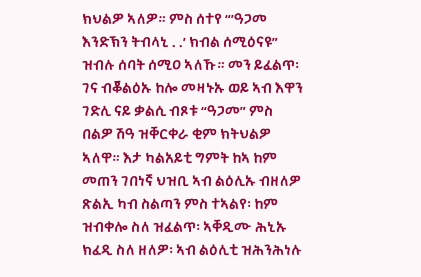ክህልዎ ኣለዎ። ምስ ሰተየ “’ዓጋመ እንድኽን ትብላኒ . .’ ክብል ሰሚዕናዩ” ዝብሉ ሰባት ሰሚዐ ኣለኹ። መን ይፈልጥ፡ ገና ብቖልዕኡ ከሎ መዛኑኡ ወይ ኣብ እዋን ገድሊ ናይ ቃልሲ ብጾቱ “ዓጋመ” ምስ በልዎ ሽዓ ዝቐርቀራ ቂም ክትህልዎ ኣለዋ። እታ ካልአይቲ ግምት ከኣ ከም መጠን ገበነኛ ህዝቢ ኣብ ልዕሊኡ ብዘለዎ ጽልኢ ካብ ስልጣን ምስ ተኣልየ፡ ከም ዝብቀሎ ስለ ዝፈልጥ፡ ኣቐዲሙ ሕኒኡ ክፈዲ ስለ ዘለዎ፡ ኣብ ልዕሊቲ ዝሕንሕነሉ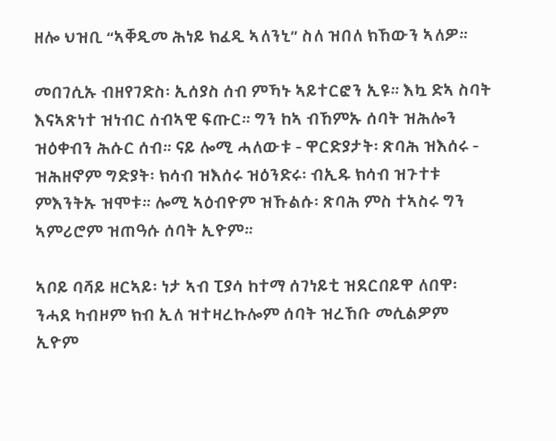ዘሎ ህዝቢ “ኣቐዲመ ሕነይ ክፈዲ ኣለንኒ” ስለ ዝበለ ክኸውን ኣለዎ።

መበገሲኡ ብዘየገድስ፡ ኢሰያስ ሰብ ምኻኑ ኣይተርፎን ኢዩ። እኳ ድኣ ስባት እናኣጽነተ ዝነብር ሰብኣዊ ፍጡር። ግን ከኣ ብኸምኡ ሰባት ዝሕሎን ዝዕቀብን ሕሱር ሰብ። ናይ ሎሚ ሓለውቱ - ዋርድያታት፡ ጽባሕ ዝእሰሩ - ዝሕዘኖም ግድያት፡ ክሳብ ዝእሰሩ ዝዕንድሩ፡ ብኢዱ ክሳብ ዝጉተቱ ምእንትኡ ዝሞቱ። ሎሚ ኣዕብዮም ዝኹልሱ፡ ጽባሕ ምስ ተኣስሩ ግን
ኣምሪሮም ዝጠዓሱ ሰባት ኢዮም።

ኣቦይ ባሻይ ዘርኣይ፡ ነታ ኣብ ፒያሳ ከተማ ሰገነይቲ ዝደርበይዋ ለበዋ፡ ንሓደ ካብዞም ክብ ኢለ ዝተዛረኩሎም ሰባት ዝረኸቡ መሲልዎም ኢዮም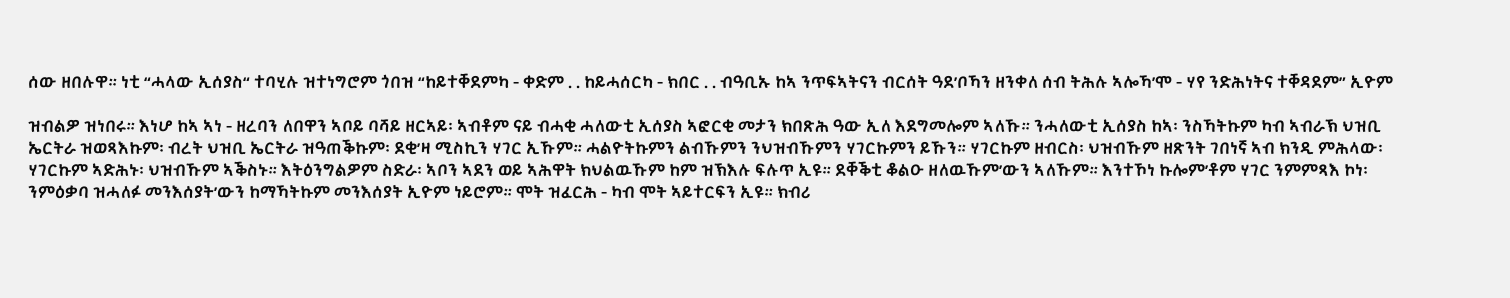ሰው ዘበሉዋ። ነቲ “ሓላው ኢሰያስ“ ተባሂሉ ዝተነግሮም ጎበዝ “ከይተቐደምካ - ቀድም . . ከይሓሰርካ - ክበር . . ብዓቢኡ ከኣ ንጥፍኣትናን ብርሰት ዓደ’ቦኻን ዘንቀለ ሰብ ትሕሉ ኣሎኻ’ሞ - ሃየ ንድሕነትና ተቐዳደም” ኢዮም

ዝብልዎ ዝነበሩ። እነሆ ከኣ ኣነ - ዘረባን ለበዋን ኣቦይ ባሻይ ዘርኣይ፡ ኣብቶም ናይ ብሓቂ ሓለውቲ ኢሰያስ ኣፎርቂ መታን ክበጽሕ ዓው ኢለ እደግመሎም ኣለኹ። ንሓለውቲ ኢሰያስ ከኣ፡ ንስኻትኩም ካብ ኣብራኽ ህዝቢ ኤርትራ ዝወጻእኩም፡ ብረት ህዝቢ ኤርትራ ዝዓጠቕኩም፡ ደቂ’ዛ ሚስኪን ሃገር ኢኹም። ሓልዮትኩምን ልብኹምን ንህዝብኹምን ሃገርኩምን ይኹን። ሃገርኩም ዘብርስ፡ ህዝብኹም ዘጽንት ገበነኛ ኣብ ክንዲ ምሕላው፡ ሃገርኩም ኣድሕኑ፡ ህዝብኹም ኣቕስኑ። እትዕንግልዎም ስድራ፡ ኣቦን ኣደን ወይ ኣሕዋት ክህልዉኹም ከም ዝኽእሉ ፍሉጥ ኢዩ። ደቐቕቲ ቆልዑ ዘለዉኹም’ውን ኣለኹም። እንተኾነ ኩሎም’ቶም ሃገር ንምምጻእ ኮነ፡ ንምዕቃባ ዝሓለፉ መንእሰያት’ውን ከማኻትኩም መንእሰያት ኢዮም ነይሮም። ሞት ዝፈርሕ - ካብ ሞት ኣይተርፍን ኢዩ። ክብሪ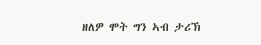ዘለዎ ሞት ግን ኣብ ታሪኽ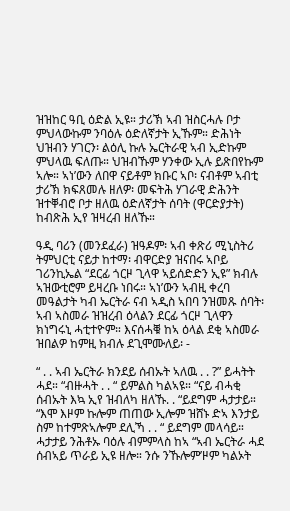ዝዝከር ዓቢ ዕድል ኢዩ። ታሪኽ ኣብ ዝስርሓሉ ቦታ ምህላውኩም ንባዕሉ ዕድለኛታት ኢኹም። ድሕነት ህዝብን ሃገርን፡ ልዕሊ ኩሉ ኤርትራዊ ኣብ ኢድኩም ምህላዉ ፍለጡ። ህዝብኹም ሃንቀው ኢሉ ይጽበየኩም ኣሎ። ኣነ’ውን ለበዋ ናይቶም ክቡር ኣቦ፡ ናብቶም ኣብቲ ታሪኽ ክፍጸመሉ ዘለዎ፡ መፍትሕ ሃገራዊ ድሕንት ዝተቐብሮ ቦታ ዘለዉ ዕድለኛታት ሰባት (ዋርድያታት) ከብጽሕ ኢየ ዝዛረብ ዘለኹ።

ዓዲ ባሪን (መንደፈራ) ዝዓዶም፡ ኣብ ቀጽሪ ሚኒስትሪ ትምህርቲ ናይታ ከተማ፡ ብዋርድያ ዝናበሩ ኣቦይ ገሪንኪኤል “ደርፊ ጎርዞ ጊላዋ ኣይሰድድን ኢዩ” ክብሉ ኣዝውቲሮም ይዛረቡ ነበሩ። ኣነ’ውን ኣብዚ ቀረባ መዓልታት ካብ ኤርትራ ናብ ኣዲስ ኣበባ ንዝመጹ ሰባት፡ ኣብ ኣስመራ ዝዝረብ ዕላልን ደርፊ ጎርዞ ጊላዋን ክነግሩኒ ሓቲተዮም። እናሰሓቑ ከኣ ዕላል ደቂ ኣስመራ ዝበልዎ ከምዚ ክብሉ ደጊሞሙለይ፡ -

“ . . ኣብ ኤርትራ ክንደይ ሰብኡት ኣለዉ . . ?” ይሓትት ሓደ። “ብዙሓት . . “ ይምልስ ካልኣዩ። “ናይ ብሓቂ ሰብኡት እኳ ኢየ ዝብለካ ዘለኹ. . “ይደግም ሓታታይ። “እሞ እዞም ኩሎም ጠጠው ኢሎም ዝሸኑ ድኣ እንታይ ስም ከተምጽኣሎም ደሊኻ . . “ ይደግም መላሳይ። ሓታታይ ንሕቶኡ ባዕሉ ብምምላስ ከኣ “ኣብ ኤርትራ ሓደ ሰብኣይ ጥራይ ኢዩ ዘሎ። ንሱ ንኹሎም’ዞም ካልኦት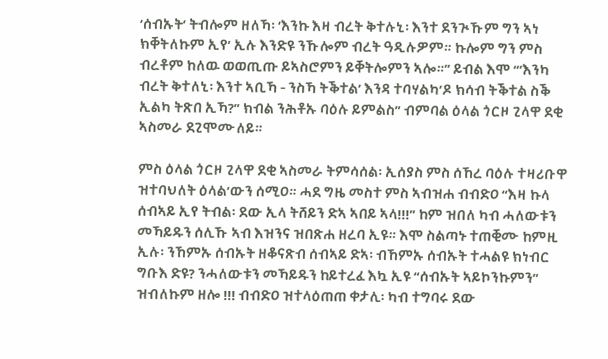‘ሰብኡት’ ትብሎም ዘለኻ፡ ‘እንኩ እዛ ብረት ቅተሉኒ፡ እንተ ደንጒኹም ግን ኣነ ክቐትለኩም ኢየ’ ኢሉ እንድዩ ንኹሎም ብረት ዓዲሉዎም። ኩሎም ግን ምስ ብረቶም ከለዉ ወወጢጡ ይኣስሮምን ይቐትሎምን ኣሎ።” ይብል እሞ “’እንካ ብረት ቅተለኒ፡ እንተ ኣቢኻ - ንስኻ ትቕተል’ እንዳ ተባሃልካ’ዶ ክሳብ ትቕተል ስቕ ኢልካ ትጽበ ኢኻ?” ክብል ንሕቶኡ ባዕሉ ይምልስ” ብምባል ዕላል ጎርዞ ጊላዋ ደቂ ኣስመራ ደጊሞሙለይ።

ምስ ዕላል ጎርዞ ጊላዋ ደቂ ኣስመራ ትምሳሰል፡ ኢሰያስ ምስ ሰኸረ ባዕሉ ተዛሪቡዋ ዝተባህለት ዕላል’ውን ሰሚዐ። ሓደ ግዜ መስተ ምስ ኣብዝሐ ብብድዐ “እዛ ኩላ ሰብኣይ ኢየ ትብል፡ ደው ኢላ ትሸይን ድኣ ኣበይ ኣላ!!!” ከም ዝበለ ካብ ሓለውቱን መኻይዱን ሰሊኹ ኣብ እዝንና ዝበጽሐ ዘረባ ኢዩ። እሞ ስልጣኑ ተጠቒሙ ከምዚ ኢሉ፡ ንኸምኡ ሰብኡት ዘቆናጽብ ሰብኣይ ድኣ፡ ብኸምኡ ሰብኡት ተሓልዩ ክነብር ግቡእ ድዩ? ንሓለውቱን መኻይዱን ከይተረፈ እኳ ኢዩ “ሰብኡት ኣይኮንኩምን” ዝብለኩም ዘሎ !!! ብብድዐ ዝተላዕጠጠ ቀታሊ፡ ካብ ተግባሩ ደው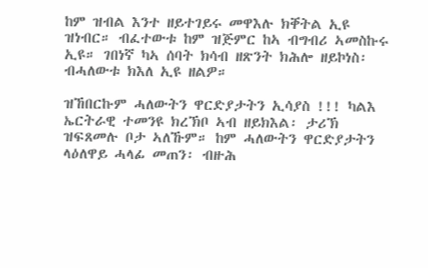ከም ዝብል እንተ ዘይተገይሩ መዋእሉ ክቐትል ኢዩ ዝነብር። ብፈተውቱ ከም ዝጅምር ከኣ ብግብሪ ኣመስኩሩ ኢዩ። ገበነኛ ካኣ ሰባት ክሳብ ዘጽንት ክሕሎ ዘይኮነስ፡ ብሓለውቱ ክእለ ኢዩ ዘልዎ።

ዝኸበርኩም ሓለውትን ዋርድያታትን ኢሳያስ !!! ካልእ ኤርትራዊ ተመንዩ ክረኽቦ ኣብ ዘይክእል፡ ታሪኽ ዝፍጸመሉ ቦታ ኣለኹም። ከም ሓለውትን ዋርድያታትን ላዕለዋይ ሓላፊ መጠን፡ ብዙሕ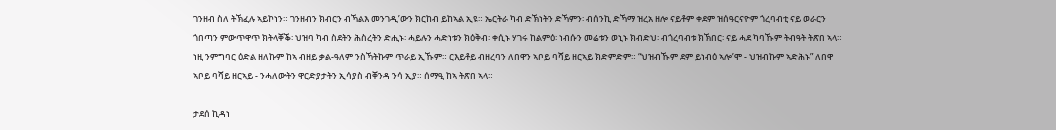ገንዘብ ስለ ትኽፈሉ ኣይኮነን። ገንዘብን ክብርን ብኻልእ መንገዲ’ውን ክርከብ ይከኣል ኢዩ። ኤርትራ ካብ ድኽነትን ድኻምን፡ ብሰንኪ ድኻማ ዝረአ ዘሎ ናይቶም ቀደም ዝሰዓርናዮም ጎረባብቲ ናይ ወራርን ጎበጣን ምውጥዋጥ ክትላቐቕ፡ ህዝባ ካብ ስደትን ሕስረትን ድሒኑ፡ ሓይሉን ሓድነቱን ክዕቅብ፡ ቀሲኑ ሃገሩ ከልምዕ፡ ነብሱን መሬቱን ወኒኑ ክብድህ፡ ብጎረባብቱ ክኽበር፡ ናይ ሓደ ካባኹም ትብዓት ትጽበ ኣላ። ነዚ ንምግባር ዕድል ዘለኩም ከኣ ብዘይ ቃል-ዓለም ንስኻትኩም ጥራይ ኢኹም። ርእይቶይ ብዘረባን ለበዋን ኣቦይ ባሻይ ዘርኣይ ክድምድም። “ህዝብኹም ደም ይነብዕ ኣሎ’ሞ - ህዝብኩም ኣድሕኑ” ለበዋ ኣቦይ ባሻይ ዘርኣይ - ንሓለውትን ዋርድያታትን ኢሳያስ ብቐንዳ ንሳ ኢያ። ሰማዒ ከኣ ትጽበ ኣላ።

ታደሰ ኪዳነ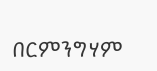በርምንግሃም